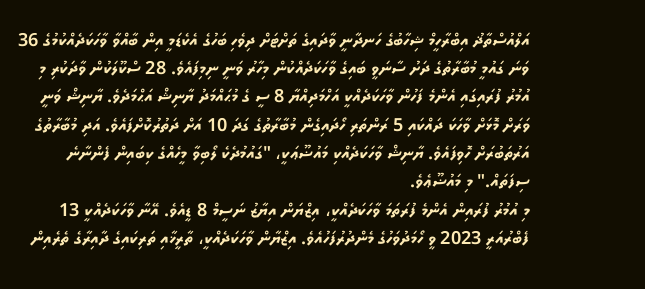އަލްއުސްތާޛު އިބްރާހީމް ޝިހާބުގެ ހަނދާނީ ވާދައިގެ ތަށްޓަށް ދިވެހި ބަހުގެ އެކެޑަމީ އިން ބާއްވާ ވާހަކަދެއްކުމުގެ 36 ވަނަ ގައުމީ މުބާރާތުގެ ދަށު ސާނަވީ ބައިގެ ވާހަކަދެއްކުން މިހާރު ވަނީ ނިމިފައެވެ. 28 ސްކޫލަކުން ވާދަކުރި މި އުމުރު ފުރައިގައި އެންމެ ފަހުން ވާހަކަދެއްކީ އަހްމަދިއްޔާ 8 ސީ ގެ މުޙައްމަދު ޔާނިޝް އަޙްމަދެވެ. ޔާނިޝް ވަނީ ވަރަށް މޮޅަށް ވާހަކަ ދައްކައި 5 ރަންތަރި ހޯދައިގެން މުބާރާތުގެ ގަދަ 10 އަށް ދަތުރުކޮށްފައެވެ. އަދި މުބާރާތުގެ އަރުތަބުރަށް ހޮވިފައެވެ. ޔާނިޝް ވާހަކަދެއްކި މައުޟޫޢަކީ، "ގައުމުދެކެ ލޯބިވާ މީހެއްގެ ކިބައިން ފެންނާނެ ސިފަތައް." މި މައުޟޫޢެވެ.
މި އުމުރު ފުރައިން އެންމެ ފުރަތަމަ ވާހަކަދެއްކީ، އިޒްޔަން އިޔާޒު ނަސީމް 8 ޑީއެވެ. އޭނާ ވާހަކަދެއްކީ 13 ފެބްރުއަރީ 2023 ވީ ހޯމަދުވަހުގެ މެންދުރުފަހުއެވެ. އިޒްޔާން ވާހަކަދެއްކީ، ތާރީޚާއި ތަރިކައިގެ ދާއިރާގެ ތެރެއިން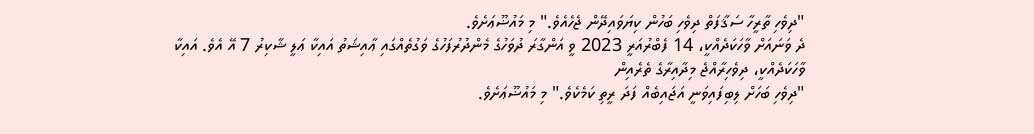"ދިވެހި ތާރީހާ ސަޤާފަތް ދިވެހި ބަހުން ކިޔަވައިދޭން ޖެހެއެވެ." މި މައުޟޫޢަށެވެ.
ދެ ވަނައަށް ވާހަކަދެއްކީ، 14 ފެބްރުއަރީ 2023 ވީ އަންގާރަ ދުވަހުގެ މެންދުރުފަހުގެ ވަގުތެއްގައި ޢާއިޝަތު އައިކާ ޢަލީ ޝާކިރު 7 އޭ އެވެ. އައިކާ ވާހަކަދެއްކީ، ދިވެހިރާއްޖެ މިދާއިރާގެ ތެރެއިން
"ދިވެހި ބަހަށް ލިބިފައިވަނީ އަޖައިބެއް ފަދަ ރީތި ކަމެކެވެ." މި މައުޟޫޢަށެވެ.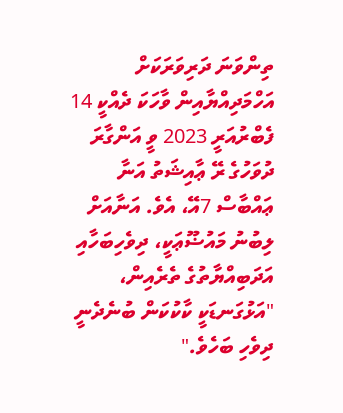ތިންވަނަ ދަރިވަރަކަށް އަހްމަދިއްޔާއިން ވާހަކަ ދެއްކީ 14 ފެބްރުއަރީ 2023 ވީ އަންގާރަ ދުވަހުގެ ރޭ ޢާއިޝަތު އަނާ ޢައްބާސް 7އޭ، އެވެ. އަނާއަށް ލިބުނު މައުޟޫޢަކީ، ދިވެހިބަހާއި އަދަބިއްޔާތުގެ ތެރެއިން، "އަޅުގަނޑަކީ ކާކުކަން ބުނެދެނީ ދިވެހި ބަހެވެ."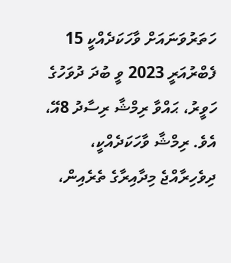ހަތަރުވަނައަށް ވާހަކަދެއްކީ 15 ފެބްރުއަރީ 2023 ވީ ބުދަ ދުވަހުގެ ހަވީރު، ޙައްވާ ރިމްޝާ ރިސާދު 8އޭ، އެވެ. ރިމްޝާ ވާހަކަދެއްކީ، ދިވެހިރާއްޖެ މިދާއިރާގެ ތެރެއިން،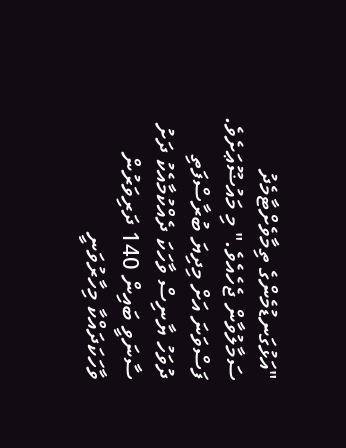"އަޅުގަނޑުމެންގެ ތިމާވެށްޓާމެދު ސަމާލުވާން ޖެހެއެވެ." މި މައުޟޫޢަށެވެ.
ފަސްވަނަ އަށް މިދިޔަ ބުރާސްފަތި ދުވަހު ޔާނިސް ވާހަކަ ދެއްކުމާއެކު ދަށު ސާނަވީ ބައިން 140 ދަރިވަރުން ވާހަކަދައްކާ މިހާރުވަނީ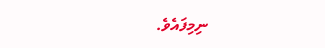ނިމިފައެވެ.